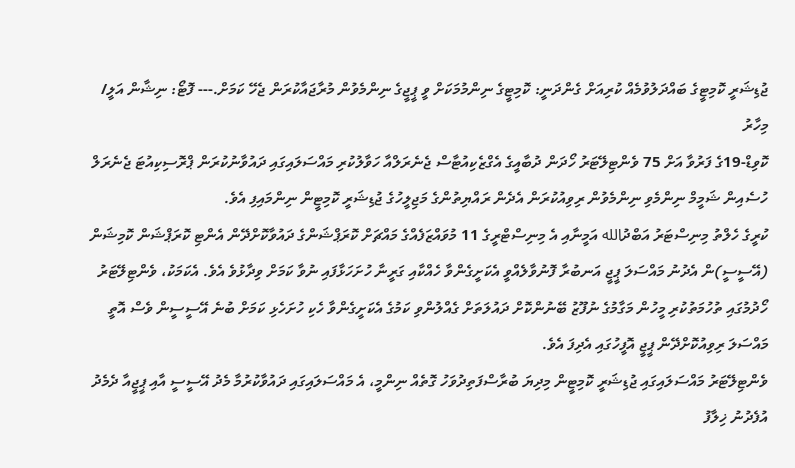ޖުޑިޝަރީ ކޮމިޓީގެ ބައްދަލުވުމެއް ކުރިއަށް ގެންދަނީ: ކޮމިޓީގެ ނިންމުމަކަށް ވީ ޕީޖީގެ ނިންމެވުން މުރާޖައާކުރަން ޖެހޭ ކަމަށް.--- ފޮޓޯ: ނިޝާން އަލީ/ މިހާރު
ކޮވިޑް-19ގެ ފަރުވާ އަށް 75 ވެންޓިލޭޓަރު ހޯދަން ދުބާއީގެ އެގްޒެކިއުޓާސް ޖެނެރަލްއާ ހަވާލުކުރި މައްސަލައިގައި ދައުވާނުކުރަން ޕްރޮސިކިއުޓަ ޖެނެރަލް ހުސެއިން ޝަމީމް ނިންމެވި ނިންމެވުން ރިވިއުކުރަން އެދެން ރައްޔިތުންގެ މަޖިލީހުގެ ޖުޑިޝަރީ ކޮމިޓީން ނިންމައިފި އެވެ.
ކުރީގެ ހެލްތު މިނިސްޓަރު އަބްދުالله އަމީނާއި އެ މިނިސްޓްރީގެ 11 މުވައްޒަފެއްގެ މައްޗަށް ކޮރަޕްޝަންގެ ދައުވާކޮށްދޭން އެންޓި ކޮރަޕްޝަން ކޮމިޝަން (އޭސީސީ)ން އެދުނު މައްސަލަ ޕީޖީ އަނބުރާ ފޮނުވާލެއްވީ އެކަށީގެންވާ ހެއްކާއި ގަރީނާ ހުށަހަޅާފައި ނުވާ ކަމަށް ވިދާޅުވެ އެވެ. އެކަމަކު، ވެންޓިލޭޓަރު ހޯދުމުގައި ތުހުމަތުކުރި މީހުން މަގާމުގެ ނުފޫޒު ބޭނުންކޮށް ދައުލަތަށް ގެއްލުންވި ކަމުގެ އެކަށީގެންވާ ހެކި ހުށަހެޅި ކަމަށް ބުނެ އޭސީސީން ވެސް އޮތީ މައްސަލަ ރިވިއުކޮށްދޭން ޕީޖީ އޮފީހުގައި އެދިފަ އެވެ.
ވެންޓިލޭޓަރު މައްސަލައިގައި ޖުޑިޝަރީ ކޮމިޓީން މިދިޔަ ބުރާސްފަތިދުވަހު ގޮތެއް ނިންމީ، އެ މައްސަލައިގައި ދައުވާކުރުމާ މެދު އޭސީސީ އާއި ޕީޖީއާ ދެމެދު އުފެދުނު ޚިލާފު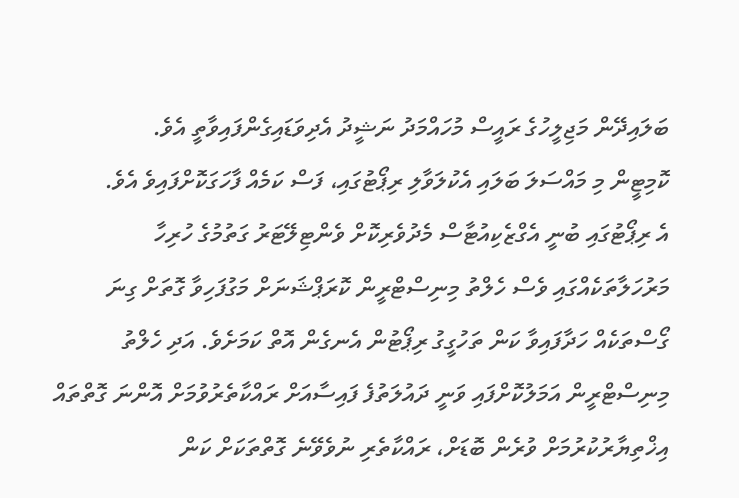ބަލައިދޭން މަޖިލީހުގެ ރައީސް މުހައްމަދު ނަޝީދު އެދިވަޑައިގެންފައިވާތީ އެވެ.
ކޮމިޓީން މި މައްސަލަ ބަލައި އެކުލަވާލި ރިޕޯޓުގައި، ފަސް ކަމެއް ފާހަގަކޮށްފައިވެ އެވެ.
އެ ރިޕޯޓުގައި ބުނީ އެގްޒެކިއުޓާސް މެދުވެރިކޮށް ވެންޓިލޭޓަރު ގަތުމުގެ ހުރިހާ މަރުހަލާތަކެއްގައި ވެސް ހެލްތު މިނިސްޓްރީން ކޮރަޕްޝަނަށް މަގުފަހިވާ ގޮތަށް ގިނަ ގޯސްތަކެއް ހަދާފައިވާ ކަން ތަހުގީގު ރިޕޯޓުން އެނގެން އޮތް ކަމަށެވެ. އަދި ހެލްތު މިނިސްޓްރީން އަމަލުކޮށްފައި ވަނީ ދައުލަތުފެ ފައިސާއަށް ރައްކާތެރުވުމަށް އޮންނަ ގޮތްތައް އިޚްތިޔާރުކުރުމަށް ވުރެން ބޮޑަށް، ރައްކާތެރި ނުވެވޭނެ ގޮތްތަކަށް ކަން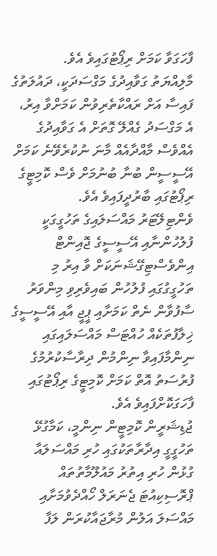ފާހަގަވާ ކަމަށް ރިޕޯޓުގައިވެ އެވެ.
މާލިއްޔަތު ގަވާއިދުގެ މަގްސަދަކީ، ދައުލަތުގެ ފައިސާ އަށް ރައްކާތެރިވުން ކަމަށްވާ އިރު، އެ މަގްސަދު ގެއްލޭ ގޮތަށް އެ ގަވާއިދުގެ އެއްވެސް މާއްދާއެއް މާނަ ނުކުރެވޭނެ ކަމަށް އޭސީސީން ބުނާ ބުނުމަށް ވެސް ކޮމިޓީގެ ރިޕޯޓުގައި ބާރުދީފައިވެ އެވެ.
ވެންޓިލޭޓަރު މައްސަލައިގެ ތަހުގީގަކީ ފުލުހުންނާއި އޭސީސީގެ ޖޮއިންޓް އިންވެސްޓިގޭޝަނަކަށް ވާ އިރު މި ތަހުގީގުގައި ފުލުހުން ބައިވެރިވި މިންވަރު ސާފުވާން ނެތް ކަމަށާއި ޕީޖީ އާއި އޭސީސީގެ ޚިލާފުތަކެއް ހުއްޓަސް މައްސަލައިގައި ނިންމާފައިވާ ނިންމުން ދިރާސާކުރުމުގެ ފުރުސަތު އޮތް ކަމަށް ކޮމިޓީގެ ރިޕޯޓުގައި ފާހަގަކޮށްފައިވެ އެވެ.
ޖުޑިޝަރީން ކޮމިޓީން ނިންމީ، ކަމާގުޅޭ ތަހުގީގީ އިދާރާތަކުގައި ހުރި މައްސަލައާ ގުޅުން ހުރި އިތުރު މައުލޫމާތުތައް ޕްރޮސިކިއުޓަ ޖެނަރަލް ހޯއްދެވުމަށާއި މައްސަލަ އަލުން މުރާޖައާކުރަން ލަފާ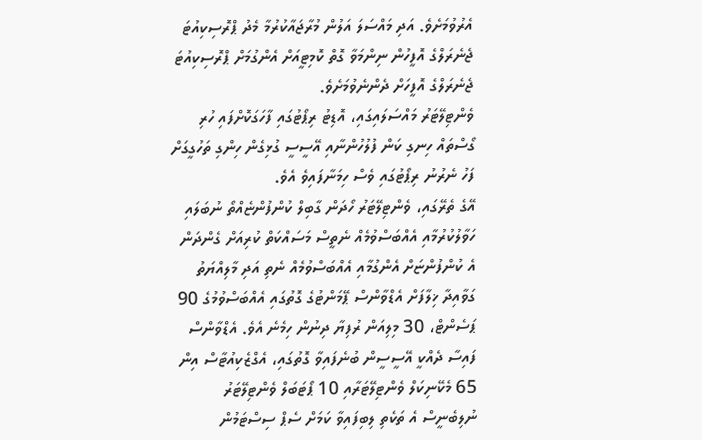އެރުވުމަށެވެ. އަދި މައްސަލަ އަލުން މުރާޖައާކުރުމާ މެދު ޕްރޮސިކިއުޓަ ޖެނެރަލްގެ އޮފީހުން ނިންމަވާ ގޮތް ކޮމިޓީއަށް އެންގުމަށް ޕްރޮސިކިއުޓަ ޖެނެރަލްގެ އޮފީހަށް ދެންނެވުމަށެވެ.
ވެންޓިލޭޓަރު މައްސަލައިގައި، އޮޑިޓު ރިޕޯޓުގައި ފާހަގަކޮށްފައި ހުރި ގޯސްތައް ހިނގި ކަން ފުލުހުންނާއި އޭސީސީ ގުޅިގެން ހިންގި ތަހުގީގަށް ފަހު ނެރުނު ރިޕޯޓުގައި ވެސް ހިމަނާފައިވެ އެވެ.
އޭގެ ތެރޭގައި، ވެންޓިލޭޓަރު ހޯދަން ގާބިލް ކުންފުންޏެއްތޯ ނުބަލައި ހަވާލުކުރުމާއި އެއްބަސްވުމެއް ނެތީސް މަސައްކަތް ކުރިއަށް ގެންދަން އެ ކުންފުންޏަށް އެންގުމާއި އެއްބަސްވުމެއް ނެތި އަދި މާލިއްޔަތު ގަވާއިދާ ޚިލާފަށް އެޑްވާންސް ޕޭމަންޓުގެ ގޮތުގައި އެއްބަސްވުމުގެ 90 ޕަސެންޓް، 30 މިލިއަން ރުފިޔާ ދިނުން ހިމެނެ އެވެ. އެޑްވާންސް ފައިސާ ދެއްކީ އޭސީސީން ބުނެފައިވާ ގޮތުގައި، އެގްޒެކިއުޓާސް އިން 65 މެކޭނިކަލް ވެންޓިލޭޓަރާއި 10 ޕޯޓަބަލް ވެންޓިލޭޓަރު ނުލިބެނީސް އެ ތަކެތި ލިބިފައިވާ ކަމަށް ސެޕް ސިސްޓަމުން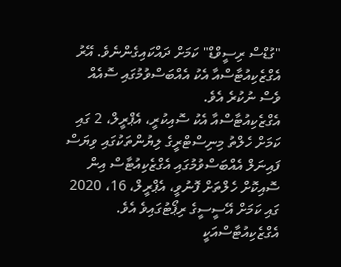"ގުޑްސް ރިސީވްޑް" ކަމަށް ދައްކައިގެންނެވެ. އޭރު އެގްޒެކިއުޓާސްއާ އެކު އެއްބަސްވުމުގައި ސޮއެއް ވެސް ނުކުރެ އެވެ.
އެގްޒެކިއުޓާސްއާ އެކު ސޮއިކުރީ، އެޕްރީލް، 2 ގައި ކަމަށް ހެލްތު މިނިސްޓްރީގެ ލިޔުންތަކުގައި ވިޔަސް ފައިނަލް އެއްބަސްވުމުގައި އެގްޒެކިއުޓާސް އިން ސޮއިކޮށް ހެލްތަށް ފޮނުވީ، އެޕްރީލް، 16، 2020 ގައި ކަމަށް އޭސީސީގެ ރިޕޯޓުގައިވެ އެވެ. އެގްޒެކިއުޓާސްއަކީ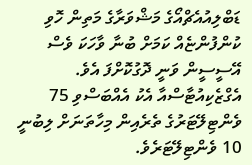ޑަބްލިއުއެޗްއޯގެ މަޝްވަރާގެ މަތިން ހޮވި ކުންފުންޏެއް ކަމަށް ބުނާ ވާހަކަ ވެސް އޭސީސީން ވަނީ ދޮގުކޮށްފަ އެވެ.
އެގްޒެކިއުޓާސްއާ އެކު އެއްބަސްވި 75 ވެންޓިލޭޓަރުގެ ތެރެއިން މިހާތަނަށް ލިބުނީ 10 ވެންޓިލޭޓަރެވެ.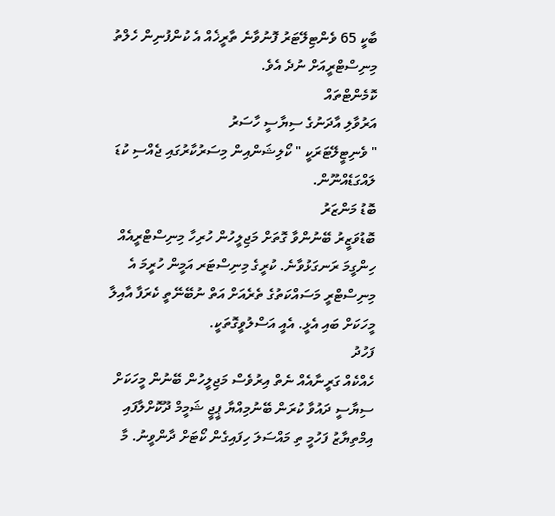ބާކީ 65 ވެންޓިލޭޓަރު ފޮނުވާނެ ތާރީޚެއް އެ ކުންފުނިން ހެލްތު މިނިސްޓްރީއަށް ނުދެ އެވެ.
ކޮމެންޓްތައް
އަރުވާލި އާދަނުގެ ސިޔާސީ ހާސަރު
" ވެނިޓީލޭޓަރަކީ " ކޯލިޝަންއިން މިސަރުކާރުގައި ޖެއްސި ކުޑަ ލައްގަޑެއްނޫން.
ބޮޑު މަންޒަރު
ބޮޑުވަޒީރު ބޭނުންވާ ގޮތަށް މަޖިލީހުން ހުރިހާ މިނިސްޓްރީއެއް ހިންގީމަ ރަނގަޅުވާނެ. ކުރީގެ މިނިސްޓަރ އަމީން ހުރީމަ އެ މިނިސްޓްރީ މަސައްކަތުގެ ތެރެއަށް އަތް ނުބޭނޭތީ ކެރަފާ އާއިލާ މީހަކަށް ބައި އެޅީ. އެއީ އަސްލުވީގޮތަކީ.
ފަހުދު
ހެއްކެއް ގަރީނާއެއް ނެތް އިރުވެސް މަޖިލީހުން ބޭނުން މީހަކަށް ސިޔާސީ ދައުވާ ކުރަން ބޭނުމިއްޔާ ޕީޖީ ޝަމީމް ދޫކޮށްލާފައި އިމްތިޔާޒު ފަހުމީ ތި މައްސަލަ ހިފައިގެން ކޯޓަށް ދާންވީނު. މާ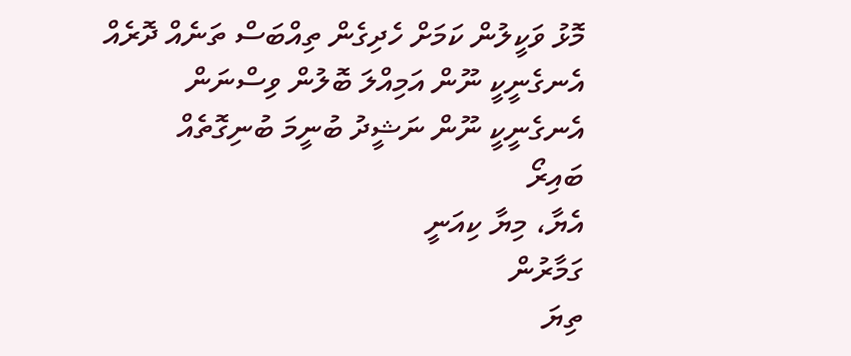މޮޅު ވަކީލުން ކަމަށް ހެދިގެން ތިއްބަސް ތަނެއް ދޮރެއް އެނގެނީކީ ނޫން އަމިއްލަ ބޮލުން ވިސްނަން އެނގެނީކީ ނޫން ނަޝީދު ބުނީމަ ބުނިގޮތެއް
ބައިރޯ
އެޔާ، މިޔާ ކިއަނީ
ގަމާރުން
ތިޔަ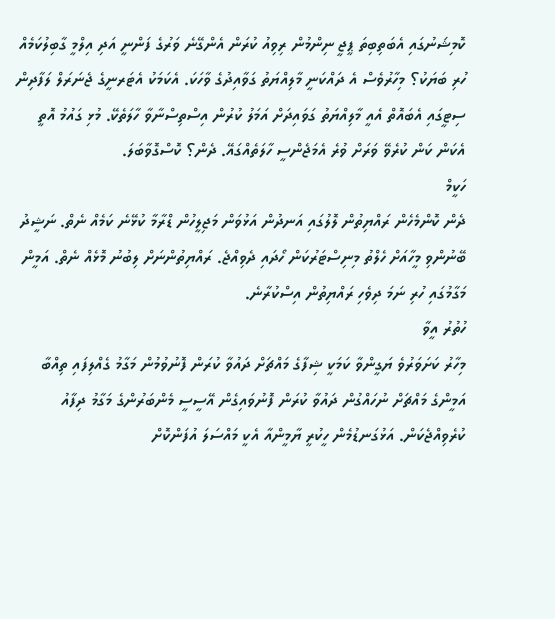ކޮމިޝަނުގައި އެބަތިބިތަ ޕީޖީ ނިންމުން ރިވިއު ކުރަން އެންގޭނެ ވަރުގެ ފަންނީ އަދި އިލްމީ ގާބިލުކަމެއް ހުރި ބަޔަކު؟ މިހާރުވެސް އެ ދައްކަނީ މާލިއްޔަތު ގަވާއިދުގެ ވާހަކަ. އެކަމަކު އެޓަރނީގެ ޖެނަރަލް ލަފާދިން ސިޓީގައި އެބައޮތް އެއީ މާލިއްޔަތު ގަވައިދަށް އަމަލު ކުރުން އިސްތިސްނާވާ ހާލަތެކޭ. މުޅި ގައުމު އޮތީ އެކަން ކަން ކުރެވޭ ވަރަށް ވުރެ އެމަޖެންސީ ހާލަތެއްގައޭ. ދެން؟ ކޮސްގޮވާބަލަ.
ހަކީމް
ދެން ކޮންމެހެން ރައްޔިތުން ލޮލުގައި އަނދުން އަޅުވަން މަޖިލީހުން ޑްރާމާ ކުޅޭނެ ކަމެއް ނެތް. ނަޝީދު ބޭނުންވި މީހާއަށް ހެލްތު މިނިސްޓަރުކަން ހޯދައި ދެވިއްޖެ. ރައްޔިތުންނަށް ލިބުނު މޮޅެއް ނެތް. އަމީން މަގާމުގައި ހުރި ނަމަ ދިވެހި ރައްޔިތުން އިސްކުރާނެ.
ހުތުރު އީވާ
މިހާރު ކަށަވަރުވެ ޔަގީންވާ ކަމަކީ ޝިފާގެ މައްޗަށް ދައުވާ ކުރަން ފޮނުވުމުން މަގާމު ގެއްލިފައި ތިއްބާ އަމީންގެ މައްޗަށް ނުހައްގުން ދައުވާ ކުރަން ފޮނުވައިގެން އޭސީސީ މެންބަރުންގެ މަގާމު ދިފާއު ކުރެވިއްޖެކަން. އަޅުގަނޑުމެން ހީކުރީ ޔާމީންއާ އެކީ މައްސަލަ އުފަންކޮށް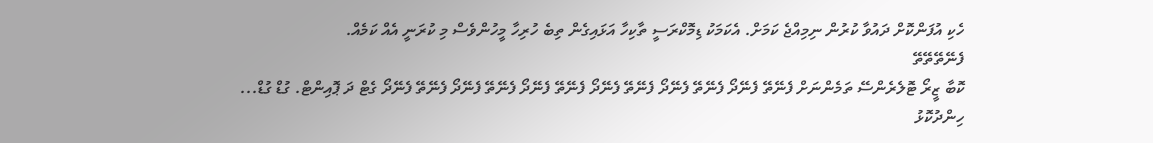ހެކި އުފަންކޮށް ދައުވާ ކުރުން ނިމިއްޖެ ކަމަށް. އެކަމަކު ޑިމޮކްރަސީ ތާކިހާ އަޅައިގެން ތިބެ ހުރިހާ މީހުންވެސް މި ކުރަނީ އެއް ކަމެއް.
ފެނޭތޭތޭތޭ
ކޮބާ ޒީރޯ ޓޮލެރެންސޭ ތަމެންނަށް ފެނޭތޭ ފެނޭދޯ ފެނޭތޭ ފެނޭދޯ ފެނޭތޭ ފެނޭދޯ ފެނޭތޭ ފެނޭދޯ ފެނޭތޭ ފެނޭދޯ ފެނޭތޭ ފެނޭދޯ ގެޓް ދަ ޕޮއިންޓް. ގުޑް ގުޑް...
ހިންދުކޮޅު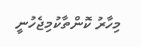މިހާރު ކޮންތާކުމިޖެހުނީ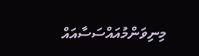މިނިވަންމުއައްސަސާއައް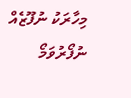މިހާރަކު ނުފޫޒެއް ނުފޯރުވަމޯ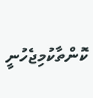ކޮންތާކުމިޖެހުނީ